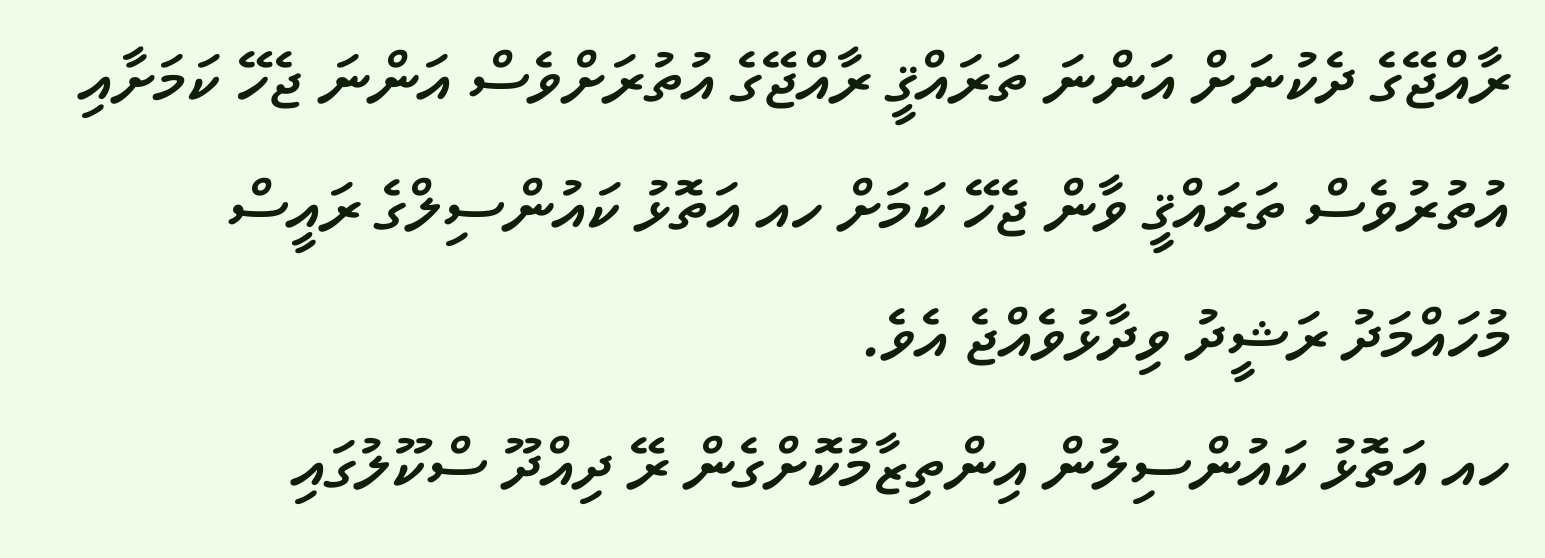ރާއްޖޭގެ ދެކުނަށް އަންނަ ތަރައްޤީ ރާއްޖޭގެ އުތުރަށްވެސް އަންނަ ޖެހޭ ކަމަށާއި އުތުރުވެސް ތަރައްޤީ ވާން ޖެހޭ ކަމަށް ހއ އަތޮޅު ކައުންސިލްގެ ރައީސް މުހައްމަދު ރަޝީދު ވިދާޅުވެއްޖެ އެވެ.
ހއ އަތޮޅު ކައުންސިލުން އިންތިޒާމުކޮށްގެން ރޭ ދިއްދޫ ސްކޫލުގައި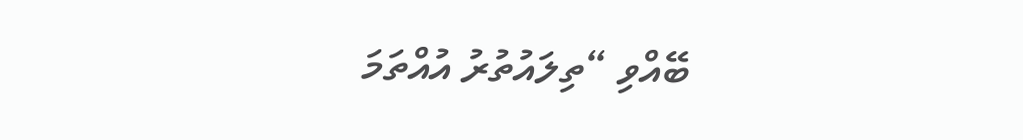ބޭއްވި “ތިލައުތުރު އުއްތަމަ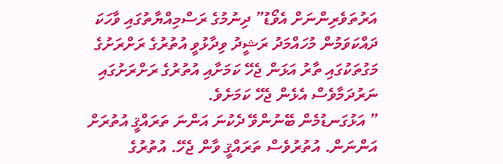އަރުތަވެރިންނަށް އެވޯޑު” ދިނުމުގެ ރަސްމިއްޔާތުގައި ވާހަކަ ދައްކަވަމުން މުހައްމަދު ރަޝީދު ވިދާޅުވީ އުތުރުގެ ރަށްރަށުގެ މަގުތަކުގައި ތާރު އަޅަން ޖެހޭ ކަމަށާއި އުތުރުގެ ރަށްރަށުގައި ނަރުދަމާވެސް އެޅެން ޖެހޭ ކަމަށެވެ.
” އަޅުގަނޑުމެން ބޭނުންވޭ ދެކުނަ އަންނަ ތަރައްޤީ އުތުރަށް އަންނަން. އުތުރުވެސް ތަރައްޤީ ވާން ޖެހޭ. އުތުރުގެ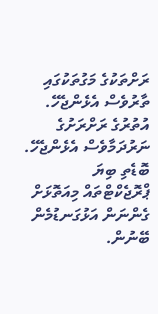ރަށްތަކުގެ މަގުތަކުގައި ތާރުވެސް އެޅެންޖެހޭ. އުތުރުގެ ރަށްރަށުގެ ނަރުދަމާވެސް އެޅެންޖެހޭ. ބޮޑެތި ބިޔަ ޕްރޮޖެކްޓްތައް މިއަތޮޅަށް ގެންނަން އަޅުގަނޑުމެން ބޭނުން.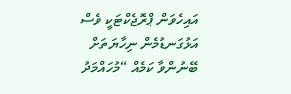އައިހެވަން ޕްރޮޖެކްޓަކީ ވެސް އަޅުގަނޑުމެން ނިހާޔަތަށް ބޭނުންވާ ކަމެއް “މުހައްމަދު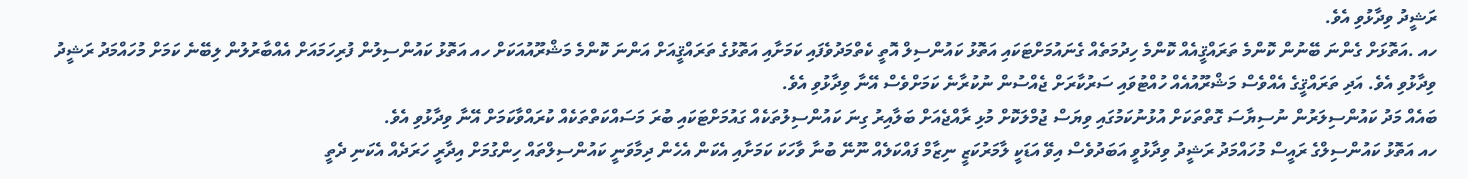ރަޝީދު ވިދާޅުވި އެވެ.
ހއ .އަތޮޅަށް ގެންނަ ބޭނުން ކޮންމެ ތަރައްޤީއެއް ކޮންމެ ހިދުމަތެއް ގެނައުމަށްޓަކައި އަތޮޅު ކައުންސިލް އޮތީ ކެތްމަދުވެފައި ކަމަށާއި އަތޮޅުގެ ތަރައްޤީއަށް އަންނަ ކޮންމެ މަޝްރޫއުއަކަށް ހއ އަތޮޅު ކައުންސިލުން ފުރިހަމައަށް އެއްބާރުލުން ލިބޭނެ ކަމަށް މުހައްމަދު ރަޝީދު ވިދާޅުވި އެވެ. އަދި ތަރައްޤީގެ އެއްވެސް މަޝްރޫއުއެއް ހުއްޓުވައި ސަރުކާރަށް ޖެއްސުން ނުކުރާނެ ކަމަށްވެސް އޭނާ ވިދާޅުވި އެވެ.
ބައެއް މަދު ކައުންސިލަރުން ނުސިޔާސަ ގޮތްތަކަށް އުޅުނުކަމުގައި ވިޔަސް ޖުމްލަކޮށް މުޅި ރާއްޖެއަށް ބަލާއިރު ގިނަ ކައުންސިލުތަކެއް ގައުމަށްޓަކައި ބުރަ މަސައްކަތްތަކެއް ކުރައްވާކަމަށް އޭނާ ވިދާޅުވި އެވެ.
ހއ އަތޮޅު ކައުންސިލްގެ ރައީސް މުހައްމަދު ރަޝީދު ވިދާޅުވީ އަބަދުވެސް އިވޭ އަޑަކީ ލާމަރުކަޒީ ނިޒާމް ފައްކަލެއް ނޫނޭ ބުނާ ވާހަކަ ކަމަށާއި އެކަން އެހެން ދިމާވަނީ ކައުންސިލްތައް ހިންގުމަށް އިދާރީ ހަރަދެއް އެކަނި ދެތީ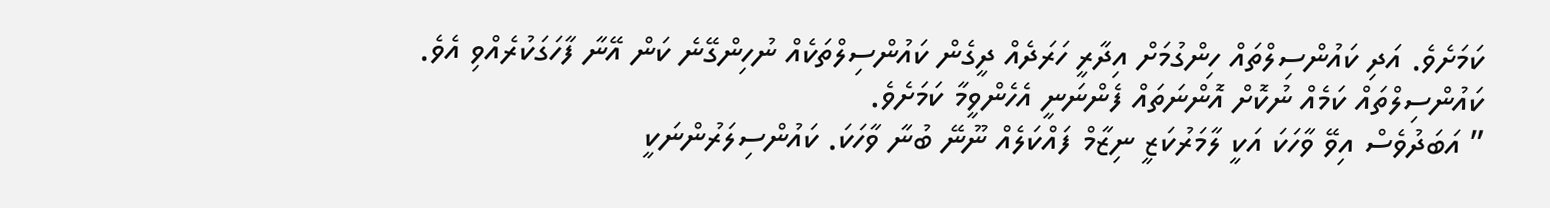ކަމަށެވެ. އަދި ކައުންސިލްތައް ހިންގުމަށް އިދާރީ ހަރަދެއް ދީގެން ކައުންސިލްތަކެއް ނުހިންގޭނެ ކަން އޭނާ ފާހަގަކުރެއްވި އެވެ. ކައުންސިލްތައް ކަމެއް ނުކޮށް އޮންނަތައް ފެންނަނީ އެހެންވީމާ ކަމަށެވެ.
” އަބަދުވެސް އިވޭ ވާހަކަ އަކީ ލާމަރުކަޒީ ނިޒާމް ފައްކަލެއް ނޫނޭ ބުނާ ވާހަކަ. ކައުންސިލަރުންނަކީ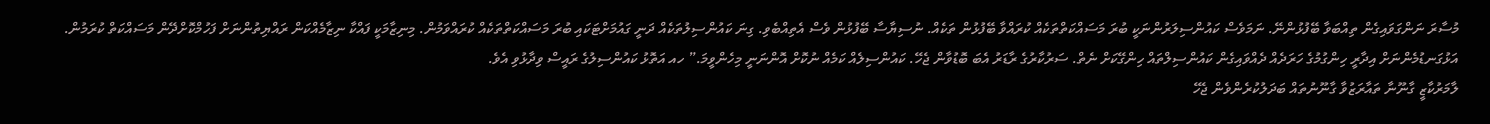މުސާރަ ނަންގަވައިގެން ތިއްބަވާ ބޭފުޅުންނޭ. ނަމަވެސް ކައުންސިލަރުންނަކީ ބުރަ މަސައްކަތްތަކެއް ކުރައްވާ ބޭފުޅުން ތަކެއް. ނުސިޔާސާ ބޭފުޅުން ވެސް އެތިއްބެވި. ގިނަ ކައުންސިލުތަކެއް ދަނީ ގައުމަށްޓަކައި ބުރަ މަސައްކަތްތަކެއް ކުރައްވަމުން. މިނިޒާމަކީ ފައްކާ ނިޒާމެއްކަން ރައްޔިތުންނަށް ފަހުމްކޮށްދޭން މަސައްކަތް ކުރަމުން. އަޅުގަނޑުމެންނަށް އިދާރީ ހިންގުމުގެ ހަރަދެއް ދެއްވައިގެން ކައުންސިލްތައް ހިންގޭކަށް ނެތް. ސަރުކާރުގެ ރާޑަރު އެބަ ބޮޑުވާން ޖެހޭ. ކައުންސިލެއް ކަމެއް ނުކޮށް އޮންނަނީ މިހެންވީމަ.” ހއ އަތޮޅު ކައުންސިލުގެ ރައީސް ވިދާޅުވި އެވެ.
ލާމަރުކާޒީ ގާނޫނާ ތައާރަޒުވާ ގާނޫނުތައް ބަދަލުކުރެންވެން ޖެހޭ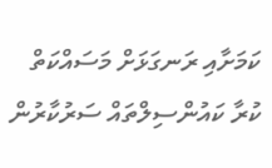ކަމަށާއި ރަނގަޅަށް މަސައްކަތް ކުރާ ކައުންސިލްތައް ސަރުކާރުން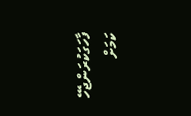ފާހަގަކުރަންޖެހޭ ކަމަށް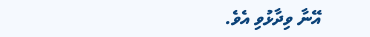އޭނާ ވިދާޅުވި އެވެ.